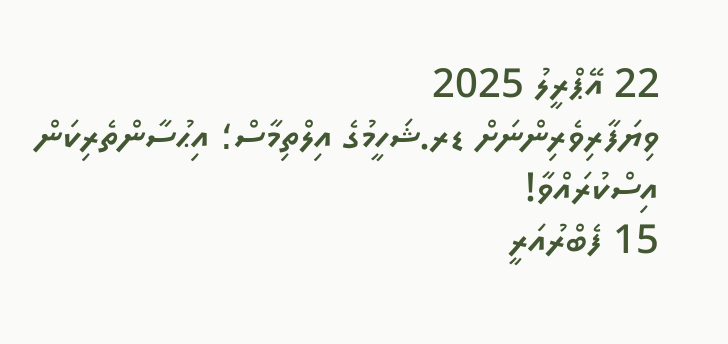22 އޭޕްރީލު 2025
ވިޔަފާރިވެރިންނަށް ޑރ.ޝަހީމުގެ އިލްތިމާސް؛ އިޙުސާންތެރިކަން އިސްކުރައްވާ!
15 ފެބްރުއަރީ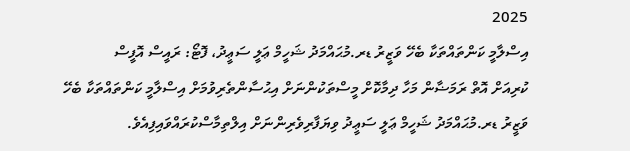2025
އިސްލާމީ ކަންތައްތަކާ ބެހޭ ވަޒީރު ޑރ.މުޙައްމަދު ޝަހީމް ޢަލީ ސަޢީދު، ފޮޓޯ: ރައީސް އޮފީސް
ކުރިއަށް އޮތް ރަމަޟާން މަހާ ދިމާކޮށް މީސްތަކުންނަށް އިޙުސާންތެރިވުމަށް އިސްލާމީ ކަންތައްތަކާ ބެހޭ ވަޒީރު ޑރ.މުޙައްމަދު ޝަހީމް ޢަލީ ސަޢީދު ވިޔަފާރިވެރިންނަށް އިލްތިމާސްކުރައްވައިފިއެވެ.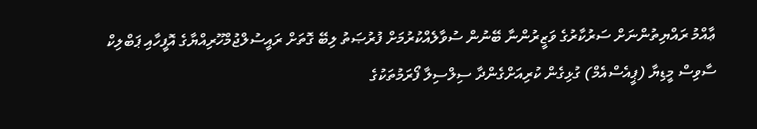ޢާއްމު ރައްޔިތުންނަށް ސަރުކާރުގެ ވަޒީރުންނާ ބޭނުން ސުވާލެއްކުރުމަށް ފުރުޞަތު ލިބޭ ގޮތަށް ރައީސުލްޖުމްހޫރިއްޔާގެ އޮފީހާއި ޕަބްލިކް ސާވިސް މީޑިޔާ (ޕީއެސްއެމް) ގުޅިގެން ކުރިއަށްގެންދާ ސިލްސިލާ ފޯރަމުތަކުގެ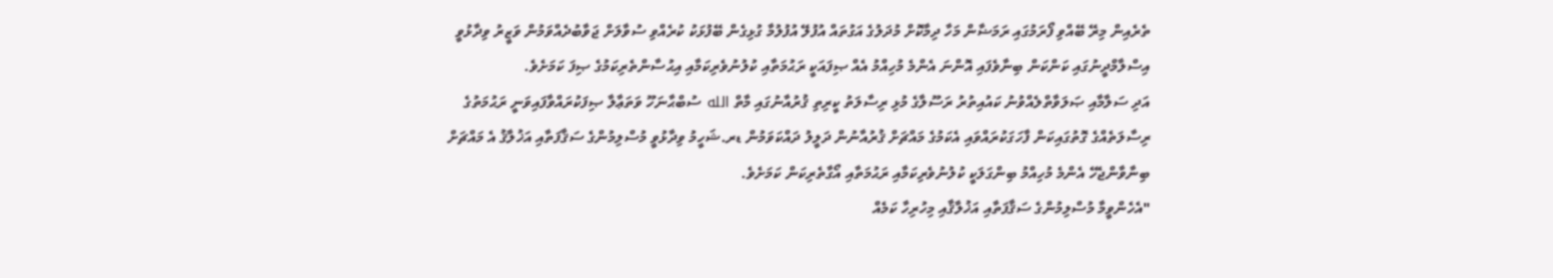ތެރެއިން މިރޭ ބޭއްވި ފޯރަމުގައި ރަމަޟާން މަހާ ދިމާކޮށް މުދަލުގެ އަގުތައް އުފުލޭ އުފުލުމާ ގުޅިގެން ބޭފުޅަކު ކުރެއްވި ސުވާލަށް ޖަވާބުދެއްވަމުން ވަޒީރު ވިދާޅުވީ އިސްލާމްދީނުގައި ކަންކަން ބިނާވެފައި އޮންނަ އެންމެ މުހިއްމު އެއް ޞިފައަކީ ރަޙުމަތާއި ކުލުނުވެރިކަމާއި އިޙުސާންތެރިކަމުގެ ޞިފަ ކަމަށެވެ.
އަދި ސަލާމާއި ޞަލަވާތްލެއްވުނު ކައުއިތުރު ރަސޫލާގެ މުޅި ރިސާލަތު ކީރިތި ޤުރުއާނުގައި މާތް الله ސުބްޙާނަހޫ ވަތަޢާލާ ޞިފަކުރައްވާފައިވަނީ ރަޙުމަތުގެ ރިސާލަތެއްގެ ގޮތުގައިކަން ފާހަގަކުރައްވައި އެކަމުގެ މައްޗަށް ޤުރުއާނުން ދަލީލު ދައްކަވަމުން ޑރ.ޝަހީމު ވިދާޅުވީ މުސްލިމުންގެ ސަޤާފަތާއި އަޚުލާޤު އެ މައްޗަށް ބިނާވާންޖެހޭ އެންމެ މުހިއްމު ބިންގަލަކީ ކުލުނުވެރިކަމާއި ރަޙުމަތާއި އޯގާތެރިކަން ކަމަށެވެ.
"އެހެންވީމާ މުސްލިމުންގެ ސަޤާފަތާއި އަޚުލާޤާއި މިހުރިހާ ކަމެއް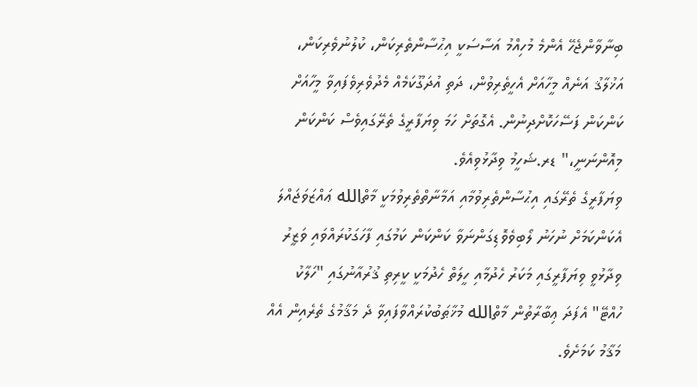ބިނާވާންޖެހޭ އެންމެ މުހިއްމު އަސާސަކީ އިޙުސާންތެރިކަން، ކުލުނުވެރިކަން، އަޚުލާޤު އަނެއް މީހާއަށް އެހީތެރިވުން، ދަތި އުދަގޫކަމެއް މެދުވެރިވެފައިވާ މީހާއަށް ކަންކަން ފަސޭހަކޮށްދިނުން. އެގޮތަށް ހަމަ ވިޔަފާރީގެ ތެރޭގައިވެސް ކަންކަން މިއޮންނަނީ،" ޑރ.ޝަހީމު ވިދާޅުވިއެވެ.
ވިޔަފާރީގެ ތެރޭގައި އިޙުސާންތެރިވުމާއި އަމާނާތްތެރިވުމަކީ މާތްالله ޢައްޒަވަޖައްލަ އެކަންކަމަށް ނުހަނު ލޯބިވެވޮޑިގަންނަވާ ކަންކަން ކަމުގައި ފާހަގަކުރައްވައި ވަޒީރު ވިދާޅުވީ ވިޔަފާރީގައި މަކަރު ހެދުމާއި ހީލަތް ހެދުމަކީ ކީރިތި ޤުރުއާނުގައި "ހަލާކު ހުއްޓޭ" އެފަދަ ޢިބާރާތުން މާތްالله މުޚާޠަބުކުރައްވާފައިވާ ދެ މަޤާމުގެ ތެރެއިން އެއް މަޤާމު ކަމަށެވެ.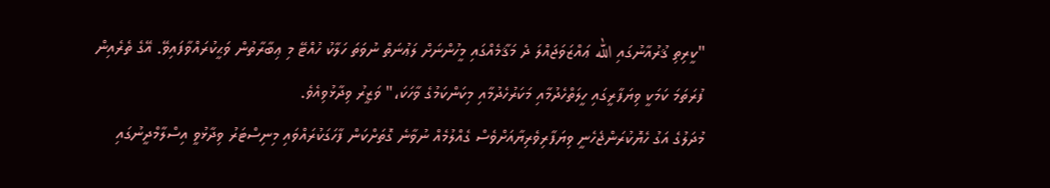"ކީރިތި ޤުރުއާނުގައި الله ޢައްޒަވަޖައްލަ ދެ މަޤާމެއްގައި މީހުންނަށް ލަޢުނަތް ނުވަތަ ހަލާކު ހުއްޓޭ މި ޢިބާރާތުން ވަޙީކުރައްވާފައިވޭ. އޭގެ ތެރެއިން ފުރަތަމަ ކަމަކީ ވިޔަފާރީގައި ހީލަތްހެދުމާއި މަކަރުހެދުމާއި މިކަންކަމުގެ ވާހަކަ،" ވަޒީރު ވިދާޅުވިއެވެ.
މުދަލުގެ އަގު ހެޔޮކުރަންޖެހެނީ ވިޔަފާރިވެރިޔާއަށްވެސް ގެއްލުމެއް ނުވާނެ ގޮތަށްކަން ފާހަގަކުރައްވައި މިނިސްޓަރު ވިދާޅުވީ އިސްލާމްދީނުގައި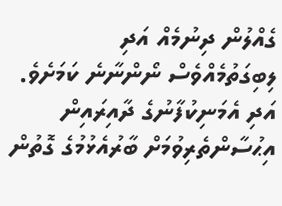ގެއްލުން ދިނުމެއް އަދި ލިބިގަތުމެއްވެސް ނޯންނާނެ ކަމަށެވެ. އަދި އެމަނިކުފާނުގެ ދާއިރައިން އިޙުސާންތެރިވުމަށް ބާރުއެޅުމުގެ ގޮތުން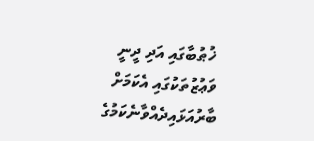ޚުޠުބާގައި އަދި ދީނީ ވަޢުޒުތަކުގައި އެކަމަށް ބާރުއަޅައިދެއްވާނެކަމުގެ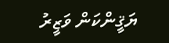ޔަޤީންކަން ވަޒީރު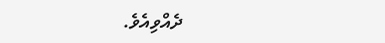ދެއްވިއެވެ.